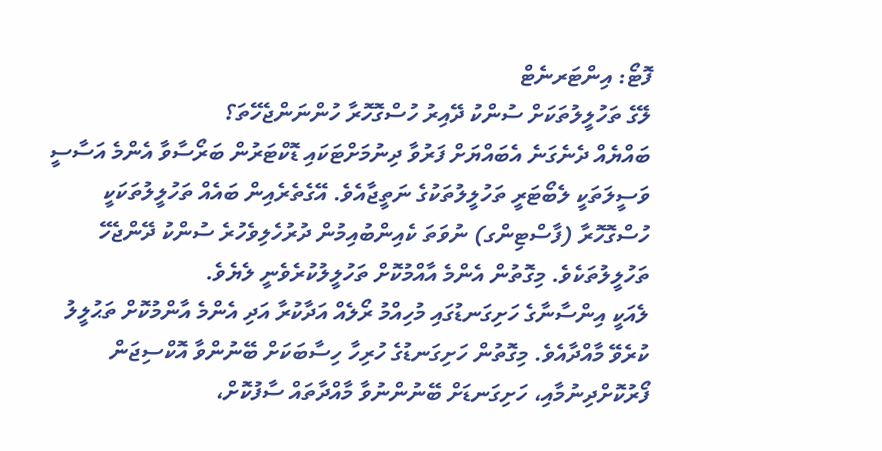ފޮޓޯ: އިންޓަރނެޓް
ލޭގެ ތަހުލީލުތަކަށް ސުންކު ދޭއިރު ހުސްގޮހޮރާ ހުންނަންޖެހޭތަ؟
ބައްޔެއް ދެނެގަނެ އެބައްޔަށް ފަރުވާ ދިނުމަށްޓަކައި ޑޮކްޓަރުން ބަރޯސާވާ އެންމެ އަސާސީ ވަސީލަތަކީ ލެބޯޓަރީ ތަހުލީލުތަކުގެ ނަތީޖާއެވެ. އޭގެތެރެއިން ބައެއް ތަހުލީލުތަކަކީ ހުސްގޮހޮރާ (ފާސްޓިންގ) ނުވަތަ ކެއިންބުއިމުން ދުރުހެލިވެހުރެ ސުންކު ދޭންޖެހޭ ތަހުލީލުތަކެވެ. މިގޮތުން އެންމެ އާއްމުކޮށް ތަހުލީލުކުރެވެނީ ލެޔެވެ.
ލެއަކީ އިންސާނާގެ ހަށިގަނޑުގައި މުހިއްމު ރޯލެއް އަދާކުރާ އަދި އެންމެ އާންމުކޮށް ތަޙުލީލު ކުރެވޭ މާއްދާއެވެ. މިގޮތުން ހަށިގަނޑުގެ ހުރިހާ ހިސާބަކަށް ބޭނުންވާ އޮކްސިޖަން ފޯރުކޮށްދިނުމާއި، ހަށިގަނޑަށް ބޭނުންނުވާ މާއްދާތައް ސާފުކޮށް،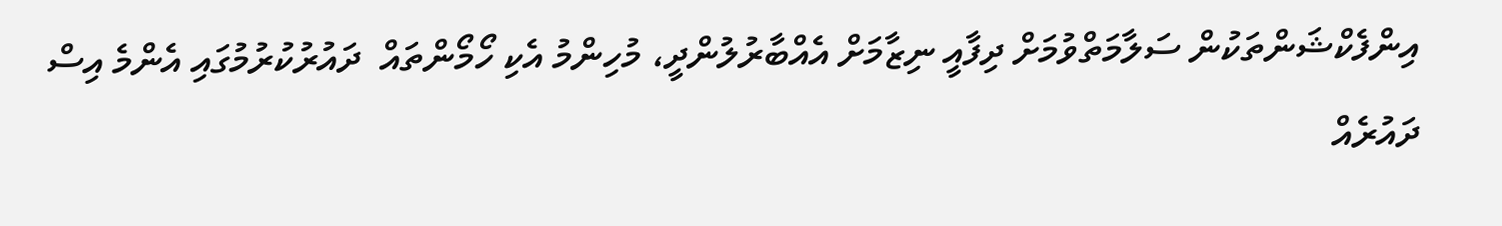އިންފެކްޝަންތަކުން ސަލާމަތްވުމަށް ދިފާއީ ނިޒާމަށް އެއްބާރުލުންދީ، މުހިންމު އެކި ހޯމޯންތައް  ދައުރުކުރުމުގައި އެންމެ އިސް ދައުރެއް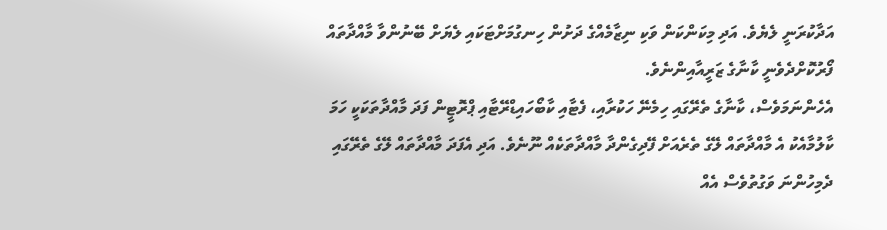އަދާކުރަނީ ލެޔެވެ. އަދި މިކަންކަން ވަކި ނިޒާމެއްގެ ދަށުން ހިނގުމަށްޓަކައި ލެޔަށް ބޭނުންވާ މާއްދާތައް ފޯރުކޮށްދެވެނީ ކާނާގެ ޒަރީއާއިންނެވެ.
އެހެންނަމަވެސް، ކާނާގެ ތެރޭގައި ހިމެނޭ ހަކުރާއި، ފެޓާއި ކާބޯހައިޑްރޭޓާއި ޕްރޮޓީން ފަދަ މާއްދާތަކަކީ ހަމަ ކާލުމާއެކު އެ މާއްދާތައް ލޭގެ ތެރެއަށް ފޭދިގެންދާ މާއްދާތަކެއް ނޫނެވެ. އަދި އެފަދަ މާއްދާތައް ލޭގެ ތެރޭގައި ދެމިހުންނަ ވަގުތުވެސް އެއް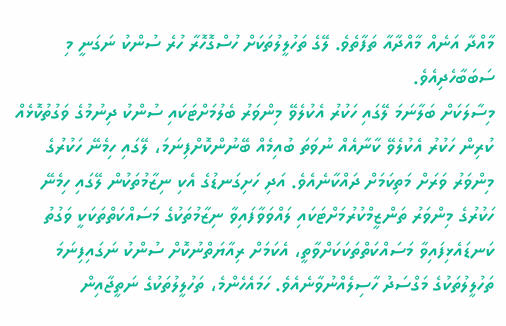މާއްދާ އަނެއް މާއްދާއާ ތަފާތެވެ. ލޭގެ ތަހުލީލުތަކަށް ހުސްގޮހޮރާ ހުރެ ސުންކު ނަގަނީ މި ސަބަބާހެދިއެވެ.
މިސާލަކަށް ބަލާނަމަ ލޭގައި ހަކުރު އެކުލެވޭ މިންވަރު ބެލުމަށްޓަކައި ސުންކު ދިނުމުގެ ވަގުތުކޮޅެއް ކުރިން ހަކުރު އެކުލެވޭ ކާނާއެއް ނުވަތަ ބުއިމެއް ބޭނުންކޮށްފިނަމަ، ލޭގައި ހިމެނޭ ހަކުރުގެ މިންވަރު ވަރަށް މަތިކަމަށް ދައްކާނެއެވެ. އަދި ހަށިގަނޑުގެ އެކި ނިޒާމުތަކުން ލޭގައި ހިމެނޭ ހަކުރުގެ މިންވަރު ތަންޒީމްކުރުމަށްޓަކައި ލައްވަވާފައިވާ ނިޒާމުތަކުގެ މަސައްކަތްތަކަކީ ވަގުތު ކަނޑައެޅިފައިވާ މަސައްކަތްތަކަކަށްވާތީ، އެކަމަށް ރިއާޔަތްނުކޮށް ސުންކު ނަގައިފިނަމަ ތަހުލީލުތަކުގެ މަގްސަދު ހާސިލެއްނުވާނެއެވެ. ހަމައެހެންމެ، ތަހުލީލުތަކުގެ ނަތީޖާއިން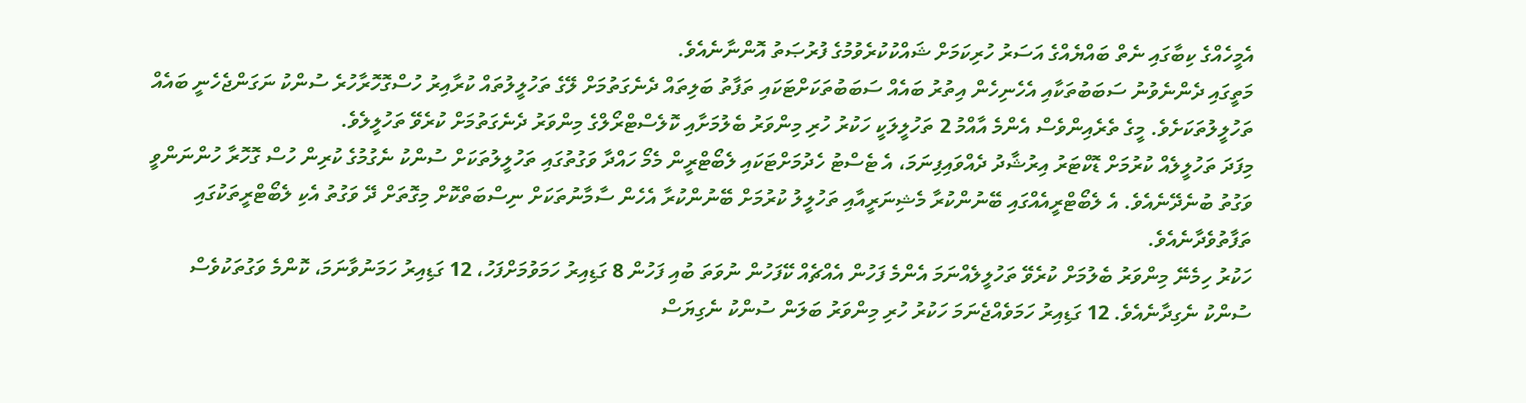އެމީހެއްގެ ކިބާގައި ނެތް ބައްޔެއްގެ އަސަރު ހުރިކަމަށް ޝައްކުކުރެވުމުގެ ފުރުޞަތު އޮންނާނެއެވެ.
މަތީގައި ދެންނެވުނު ސަބަބުތަކާއި އެހެނިހެން އިތުރު ބައެއް ސަބަބުތަކަށްޓަކައި ތަފާތު ބަލިތައް ދެނެގަތުމަށް ލޭގެ ތަހުލީލުތައް ކުރާއިރު ހުސްގޮހޮރާހުރެ ސުންކު ނަގަންޖެހެނީ ބައެއް ތަހުލީލުތަކަށެވެ. މީގެ ތެރެއިންވެސް އެންމެ އާއްމު 2 ތަހުލީލަކީ ހަކުރު ހުރި މިންވަރު ބެލުމަށާއި ކޮލެސްޓްރޯލްގެ މިންވަރު ދެނެގަތުމަށް ކުރެވޭ ތަހުލީލެވެ.
މިފަދަ ތަހުލީލެއް ކުރުމަށް ޑޮކްޓަރު އިރުޝާދު ދެއްވައިފިނަމަ، އެ ޓެސްޓު ހެދުމަށްޓަކައި ލެބޯޓްރީން މެމޯ ހައްދާ ވަގުތުގައި ތަހުލީލުތަކަށް ސުންކު ނެގުމުގެ ކުރިން ހުސް ގޮހޮރާ ހުންނަންވީ ވަގުތު ބުނެދޭނެއެވެ. އެ ލެބޯޓްރީއެއްގައި ބޭނުންކުރާ މެޝިނަރީއާއި ތަހުލީލު ކުރުމަށް ބޭނުންކުރާ އެހެން ސާމާނުތަކަށް ނިސްބަތްކޮށް މިގޮތަށް ދޭ ވަގުތު އެކި ލެބޯޓްރީތަކުގައި ތަފާތުވެދާނެއެވެ.
ހަކުރު ހިމެނޭ މިންވަރު ބެލުމަށް ކުރެވޭ ތަހުލީލެއްނަމަ އެންމެ ފަހުން އެއްޗެއް ކޭފަހުން ނުވަތަ ބުއި ފަހުން 8 ގަޑިއިރު ހަމަވުމަށްފަހު، 12 ގަޑިއިރު ހަމަނުވާނަމަ، ކޮންމެ ވަގުތަކުވެސް ސުންކު ނެގިދާނެއެވެ. 12 ގަޑިއިރު ހަމަވެއްޖެނަމަ ހަކުރު ހުރި މިންވަރު ބަލަން ސުންކު ނެގިޔަސް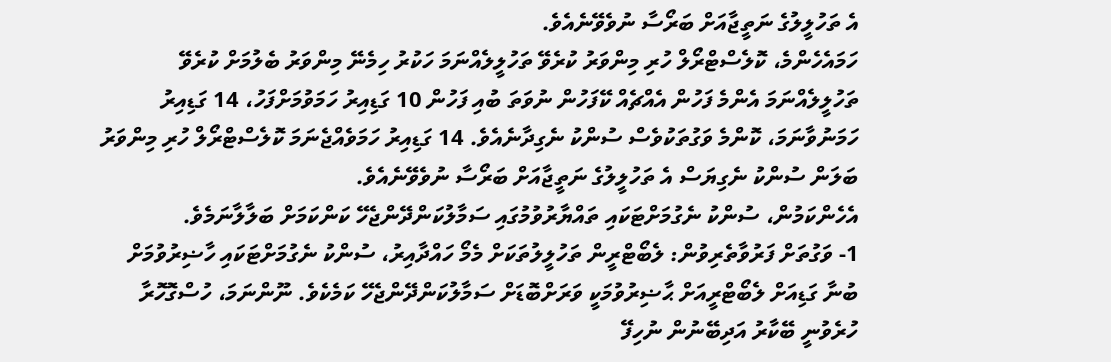އެ ތަހުލީލުގެ ނަތީޖާއަށް ބަރޯސާ ނުވެވޭނެއެވެ.
ހަމައެހެންމެ، ކޮލެސްޓްރޯލް ހުރި މިންވަރު ކުރެވޭ ތަހުލީލެއްނަމަ ހަކުރު ހިމެނޭ މިންވަރު ބެލުމަށް ކުރެވޭ ތަހުލީލެއްނަމަ އެންމެ ފަހުން އެއްޗެއް ކޭފަހުން ނުވަތަ ބުއި ފަހުން 10 ގަޑިއިރު ހަމަވުމަށްފަހު، 14 ގަޑިއިރު ހަމަނުވާނަމަ، ކޮންމެ ވަގުތަކުވެސް ސުންކު ނެގިދާނެއެވެ. 14 ގަޑިއިރު ހަމަވެއްޖެނަމަ ކޮލެސްޓްރޯލް ހުރި މިންވަރު ބަލަން ސުންކު ނެގިޔަސް އެ ތަހުލީލުގެ ނަތީޖާއަށް ބަރޯސާ ނުވެވޭނެއެވެ.
އެހެންކަމުން، ސުންކު ނެގުމަށްޓަކައި ތައްޔާރުވުމުގައި ސަމާލުކަންދޭންޖެހޭ ކަންކަމަށް ބަލާލާނަމެވެ.
1- ވަގުތަށް ފަރުވާތެރިވުން: ލެބޯޓްރީން ތަހުލީލުތަކަށް މެމޯ ހައްދާއިރު، ސުންކު ނެގުމަށްޓަކައި ހާޟިރުވުމަށް ބުނާ ގަޑިއަށް ލެބޯޓްރީއަށް ޙާޟިރުވުމަކީ ވަރަށްބޮޑަށް ސަމާލުކަންދޭންޖެހޭ ކަމެކެވެ. ނޫންނަމަ، ހުސްގޮހޮރާ ހުރެވުނީ ބޭކާރު އަދިބޭނުން ނުހިފޭ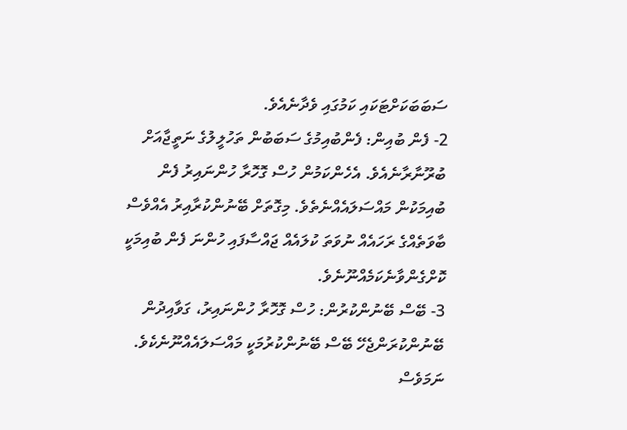ސަބަބަކަށްޓަކައި ކަމުގައި ވެދާނެއެވެ.
2- ފެން ބުއިން: ފެންބުއިމުގެ ސަބަބުން ތަހުލީލުގެ ނަތީޖާއަށް ބުރޫނާރާނެއެވެ. އެހެންކަމުން ހުސް ގޮހޮރާ ހުންނައިރު ފެން ބުއިމަކުން މައްސަލައެއްނެތެވެ. މިގޮތަށް ބޭނުންކުރާއިރު އެއްވެސް ބާވަތެއްގެ ރަހައެއް ނުވަތަ ކުލައެއް ޖައްސާފައި ހުންނަ ފެން ބުއިމަކީ ކޮށްގެންވާނެކަމެއްނޫނެވެ.
3- ބޭސް ބޭނުންކުރުން: ހުސް ގޮހޮރާ ހުންނައިރު، ގަވާއިދުން ބޭނުންކުރަންޖެހޭ ބޭސް ބޭނުންކުރުމަކީ މައްސަލައެއްނޫނެކެވެ. ނަމަވެސް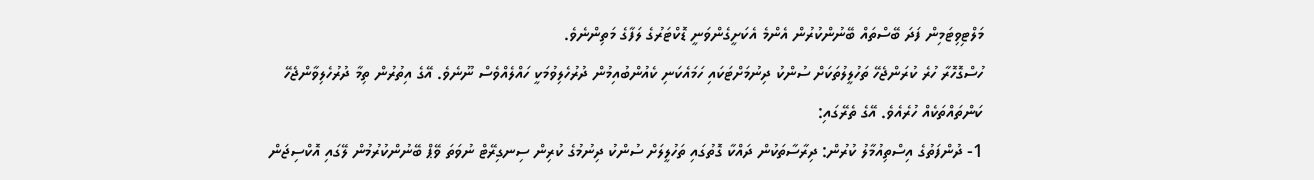މަލްޓިވިޓަމިން ފަދަ ބޭސްތައް ބޭނުންކުރުން އެންމެ އެކަށީގެންވަނީ ޑޮކްޓަރުގެ ލަފާގެ މަތިންނެވެ.
ހުސްގޮހޮރާ ހުރެ ކުރަންޖެހޭ ތަހުލީލުތަކަށް ސުންކު ދިނުމަށްޓަކައި ހަމައެކަނި ކެއުންބުއިމުން ދުރުހެލިވުމަކީ ހައްލެއްވެސް ނޫނެވެ. އޭގެ އިތުރުން ތިމާ ދުރުހެލިވާންޖެހޭ ކަންތައްތަކެއް ހުރެއެވެ. އޭގެ ތެރޭގައި:
1- ދުންފަތުގެ އިސްތިއުމާލު ކުރުން: ދިރާސާތަކުން ދައްކާ ގޮތުގައި ތަހުލީލަށް ސުންކު ދިނުމުގެ ކުރިން ސިނގިރޭޓް ނުވަތަ ވޭޕް ބޭނުންކުރުމުން ލޭގައި އޮކްސިޖަން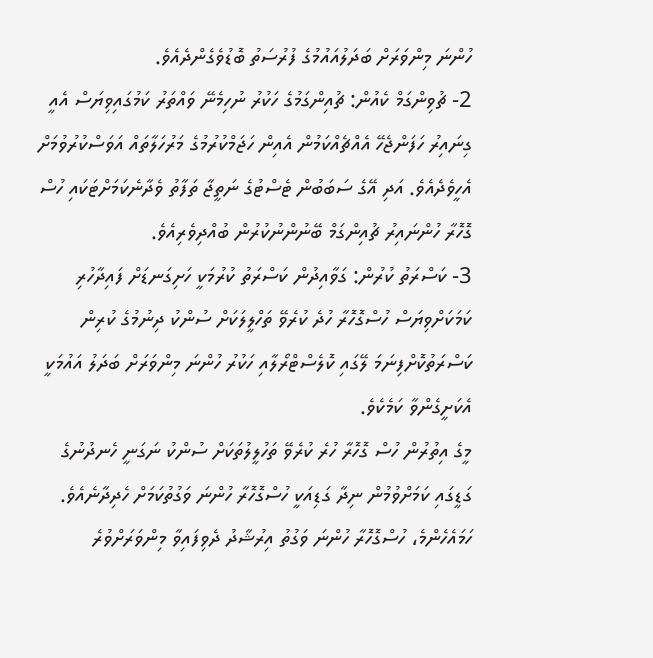ހުންނަ މިންވަރަށް ބަދަލުއައުމުގެ ފުރުސަތު ބޮޑުވެގެންދެއެވެ.
2- ޗުވިންގަމް ކެއުން: ޗުއިންގަމުގެ ހަކުރު ނުހިމެނޭ ވައްތަރު ކަމުގައިވިޔަސް އެއީ ގިނައިރު ހަފަންޖެހޭ އެއްޗެއްކަމުން އެއިން ހަޖަމްކުރުމުގެ މަރުހަލާތައް އަވަސްކުރުވުމަށް އެހީވެދެއެވެ. އަދި އޭގެ ސަބަބުން ޓެސްޓުގެ ނަތީޖާ ތަފާތު ވެދާނެކަމަށްޓަކައި ހުސް ގޮހޮރާ ހުންނައިރު ޗުއިންގަމް ބޭނުންނުކުރުން ބުއްދިވެރިއެވެ.
3- ކަސްރަތު ކުރުން: ގަވާއިދުން ކަސްރަތު ކުރުމަކީ ހަށިގަނޑަށް ފައިދާހުރި ކަމަކަށްވިޔަސް ހުސްގޮހޮރާ ހުދެ ކުރެވޭ ތަހްލީލަކަށް ސުންކު ދިނުމުގެ ކުރިން ކަސްރަތުކޮށްފިނަމަ ލޭގައި ކޮލެސްޓްރޯލާއި ހަކުރު ހުންނަ މިންވަރަށް ބަދަލު އައުމަކީ އެކަށީގެންވާ ކަމެކެވެ.
މީގެ އިތުރުން ހުސް ގޮހޮރާ ހުރެ ކުރެވޭ ތަހުލީލުތަކަށް ސުންކު ނަގަނީ ހެނދުނުގެ ގަޑީގައި ކަމަށްވުމުން ނިދާ ގަޑިއަކީ ހުސްގޮހޮރާ ހުންނަ ވަގުތުކަމަށް ހެދިދާނެއެވެ. ހަމައެހެންމެ، ހުސްގޮހޮރާ ހުންނަ ވަގުތު އިރުޝާދު ދެވިފައިވާ މިންވަރަށްވުރެ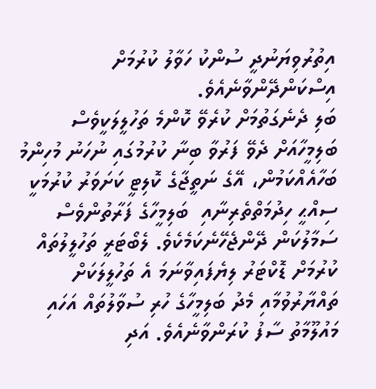އިތުރުވިޔަނުދީ ސުންކު ހަވާލު ކުރުމަށް އިސްކަންދޭންވާނެއެވެ.
ބަލި ދެނެގަތުމަށް ކުރެވޭ ކޮންމެ ތަހުލީލަކީވެސް ބަލިމީހާއަށް ދެވޭ ފަރުވާ ބިނާ ކުރުމުގައި ނުހަނު މުހިންމު ބަހާއެއްކަމުން، އޭގެ ނަތީޖާގެ ކޮލިޓީ ކަށަވަރު ކުރުމަކީ ސިއްޙީ ހިދުމަތްތެރިނާއި  ބަލިމީހާގެ ފަރާތުންވެސް ސަމާލުކަން ދޭންޖެހޭނެކަމެކެވެ. ލެބޯޓަރީ ތަހުލީލުތައް ކުރުމަށް ޑޮކްޓަރު ލިޔެފައިވާނަމަ އެ ތަހުލީލަކަށް ތައްޔާރުވުމާއި މެދު ބަލިމީހާގެ ހުރި ސުވާލުތައް އަހައި މައުލޫމާތު ސާފު ކުރަންވާނެއެވެ. އަދި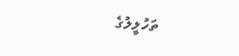ތަހުލީލުގެ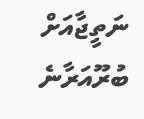ނަތީޖާއަށް ބުރޫއަރާނެ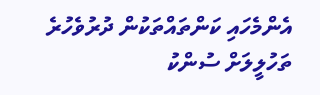އެންމެހައި ކަންތައްތަކުން ދުރުވެހުރެ ތަހުލީލަށް ސުންކު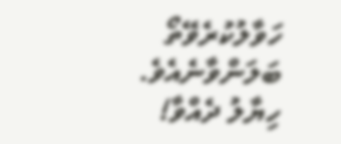ހަވާލުކުރެވޭތޯ ބަލަންވާނެއެވެ.
ހިޔާލު ދެއްވާ!